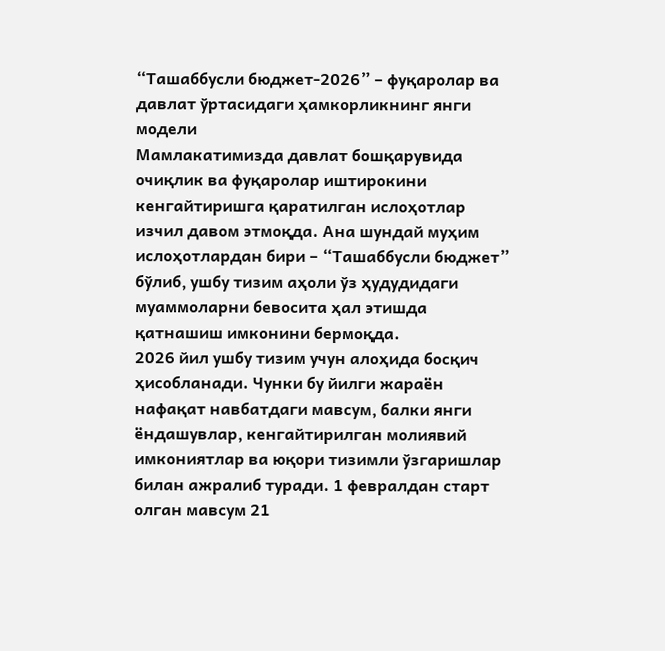“Ташаббусли бюджет-2026” – фуқаролар ва давлат ўртасидаги ҳамкорликнинг янги модели
Мамлакатимизда давлат бошқарувида очиқлик ва фуқаролар иштирокини кенгайтиришга қаратилган ислоҳотлар изчил давом этмоқда. Ана шундай муҳим ислоҳотлардан бири – “Ташаббусли бюджет” бўлиб, ушбу тизим аҳоли ўз ҳудудидаги муаммоларни бевосита ҳал этишда қатнашиш имконини бермоқда.
2026 йил ушбу тизим учун алоҳида босқич ҳисобланади. Чунки бу йилги жараён нафақат навбатдаги мавсум, балки янги ёндашувлар, кенгайтирилган молиявий имкониятлар ва юқори тизимли ўзгаришлар билан ажралиб туради. 1 февралдан старт олган мавсум 21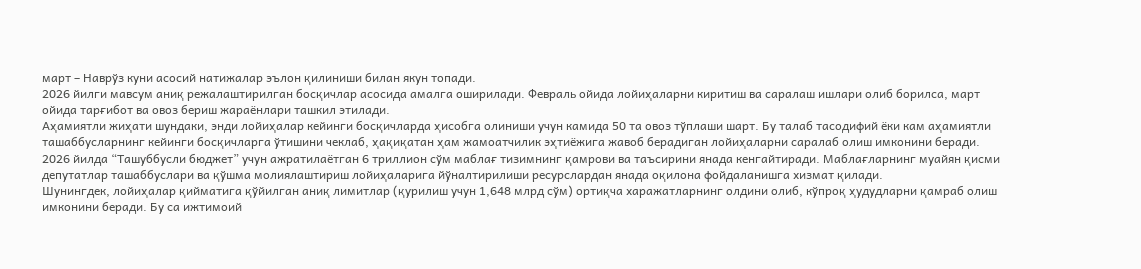март – Наврўз куни асосий натижалар эълон қилиниши билан якун топади.
2026 йилги мавсум аниқ режалаштирилган босқичлар асосида амалга оширилади. Февраль ойида лойиҳаларни киритиш ва саралаш ишлари олиб борилса, март ойида тарғибот ва овоз бериш жараёнлари ташкил этилади.
Аҳамиятли жиҳати шундаки, энди лойиҳалар кейинги босқичларда ҳисобга олиниши учун камида 50 та овоз тўплаши шарт. Бу талаб тасодифий ёки кам аҳамиятли ташаббусларнинг кейинги босқичларга ўтишини чеклаб, ҳақиқатан ҳам жамоатчилик эҳтиёжига жавоб берадиган лойиҳаларни саралаб олиш имконини беради.
2026 йилда “Ташуббусли бюджет” учун ажратилаётган 6 триллион сўм маблағ тизимнинг қамрови ва таъсирини янада кенгайтиради. Маблағларнинг муайян қисми депутатлар ташаббуслари ва қўшма молиялаштириш лойиҳаларига йўналтирилиши ресурслардан янада оқилона фойдаланишга хизмат қилади.
Шунингдек, лойиҳалар қийматига қўйилган аниқ лимитлар (қурилиш учун 1,648 млрд сўм) ортиқча харажатларнинг олдини олиб, кўпроқ ҳудудларни қамраб олиш имконини беради. Бу са ижтимоий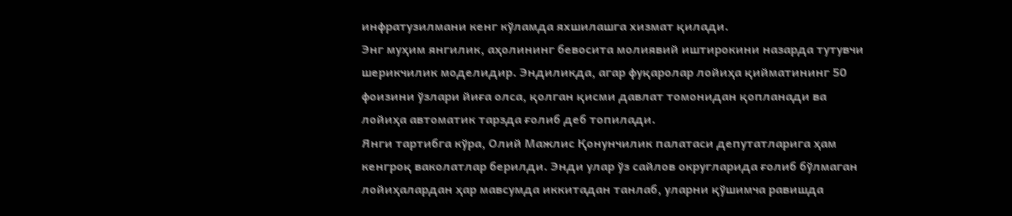инфратузилмани кенг кўламда яхшилашга хизмат қилади.
Энг муҳим янгилик, аҳолининг бевосита молиявий иштирокини назарда тутувчи шерикчилик моделидир. Эндиликда, агар фуқаролар лойиҳа қийматининг 50 фоизини ўзлари йиға олса, қолган қисми давлат томонидан қопланади ва лойиҳа автоматик тарзда ғолиб деб топилади.
Янги тартибга кўра, Олий Мажлис Қонунчилик палатаси депутатларига ҳам кенгроқ ваколатлар берилди. Энди улар ўз сайлов округларида ғолиб бўлмаган лойиҳалардан ҳар мавсумда иккитадан танлаб, уларни қўшимча равишда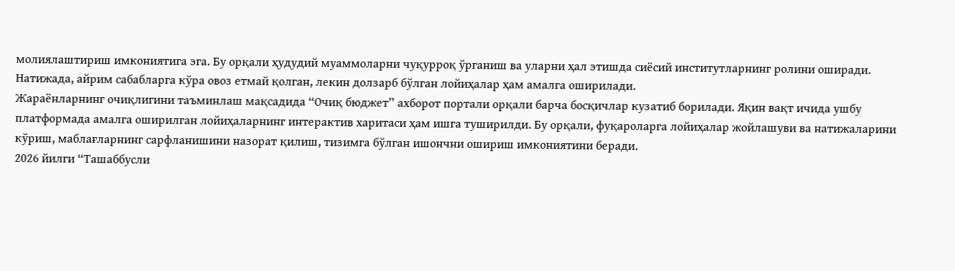молиялаштириш имкониятига эга. Бу орқали ҳудудий муаммоларни чуқурроқ ўрганиш ва уларни ҳал этишда сиёсий институтларнинг ролини оширади. Натижада, айрим сабабларга кўра овоз етмай қолган, лекин долзарб бўлган лойиҳалар ҳам амалга оширилади.
Жараёнларнинг очиқлигини таъминлаш мақсадида “Очиқ бюджет” ахборот портали орқали барча босқичлар кузатиб борилади. Яқин вақт ичида ушбу платформада амалга оширилган лойиҳаларнинг интерактив харитаси ҳам ишга туширилди. Бу орқали, фуқароларга лойиҳалар жойлашуви ва натижаларини кўриш, маблағларнинг сарфланишини назорат қилиш, тизимга бўлган ишончни ошириш имкониятини беради.
2026 йилги “Ташаббусли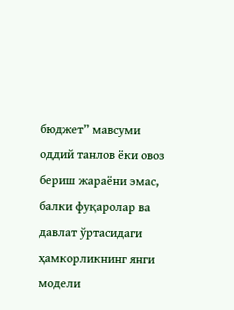бюджет” мавсуми оддий танлов ёки овоз бериш жараёни эмас, балки фуқаролар ва давлат ўртасидаги ҳамкорликнинг янги модели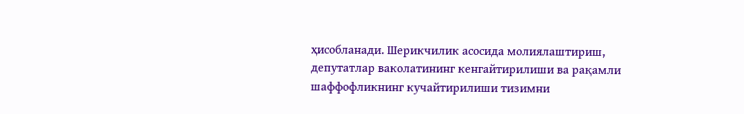ҳисобланади. Шерикчилик асосида молиялаштириш, депутатлар ваколатининг кенгайтирилиши ва рақамли шаффофликнинг кучайтирилиши тизимни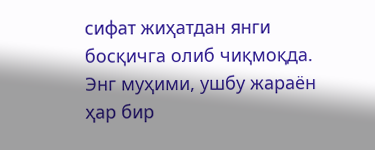сифат жиҳатдан янги босқичга олиб чиқмоқда. Энг муҳими, ушбу жараён ҳар бир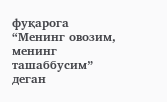фуқарога “Менинг овозим, менинг ташаббусим” деган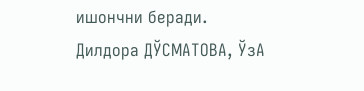ишончни беради.
Дилдора ДЎСМАТОВА, ЎзА